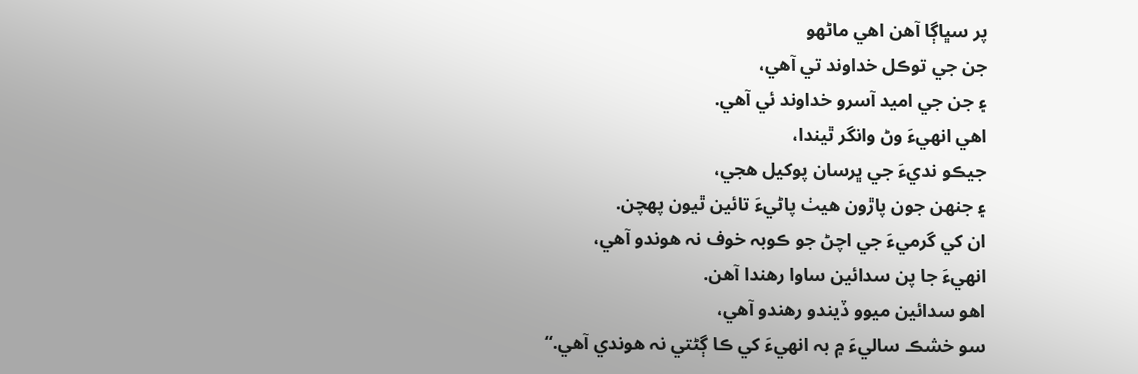پر سڀاڳا آهن اهي ماڻهو
جن جي توڪل خداوند تي آهي،
۽ جن جي اميد آسرو خداوند ئي آهي.
اهي انهيءَ وڻ وانگر ٿيندا،
جيڪو نديءَ جي ڀرسان پوکيل هجي،
۽ جنهن جون پاڙون هيٺ پاڻيءَ تائين ٿيون پهچن.
ان کي گرميءَ جي اچڻ جو ڪوبہ خوف نہ هوندو آهي،
انهيءَ جا پن سدائين ساوا رهندا آهن.
اهو سدائين ميوو ڏيندو رهندو آهي،
سو خشڪ ساليءَ ۾ بہ انهيءَ کي ڪا ڳڻتي نہ هوندي آهي.“